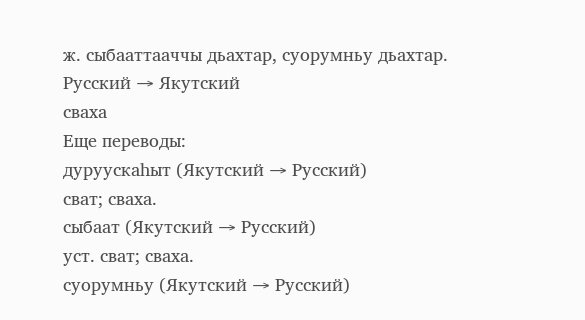ж. сыбааттааччы дьахтар, суорумньу дьахтар.
Русский → Якутский
сваха
Еще переводы:
дуруускаһыт (Якутский → Русский)
сват; сваха.
сыбаат (Якутский → Русский)
уст. сват; сваха.
суорумньу (Якутский → Русский)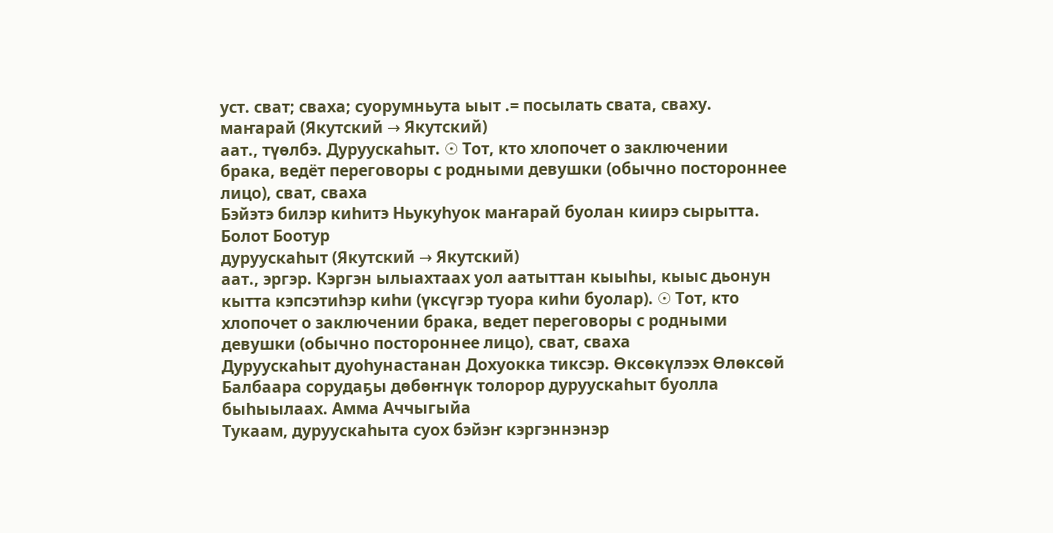уст. сват; сваха; суорумньута ыыт .= посылать свата, сваху.
маҥарай (Якутский → Якутский)
аат., түөлбэ. Дуруускаһыт. ☉ Тот, кто хлопочет о заключении брака, ведёт переговоры с родными девушки (обычно постороннее лицо), сват, сваха
Бэйэтэ билэр киһитэ Ньукуһуок маҥарай буолан киирэ сырытта. Болот Боотур
дуруускаһыт (Якутский → Якутский)
аат., эргэр. Кэргэн ылыахтаах уол аатыттан кыыһы, кыыс дьонун кытта кэпсэтиһэр киһи (үксүгэр туора киһи буолар). ☉ Тот, кто хлопочет о заключении брака, ведет переговоры с родными девушки (обычно постороннее лицо), сват, сваха
Дуруускаһыт дуоһунастанан Дохуокка тиксэр. Өксөкүлээх Өлөксөй
Балбаара сорудаҕы дөбөҥнүк толорор дуруускаһыт буолла быһыылаах. Амма Аччыгыйа
Тукаам, дуруускаһыта суох бэйэҥ кэргэннэнэр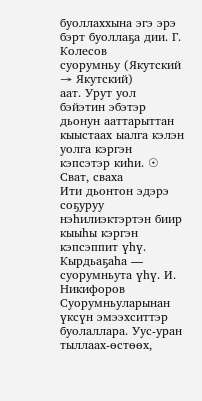буоллаххына эгэ эрэ бэрт буоллаҕа дии. Г. Колесов
суорумньу (Якутский → Якутский)
аат. Урут уол бэйэтин эбэтэр дьонун ааттарыттан кыыстаах ыалга кэлэн уолга кэргэн кэпсэтэр киһи. ☉ Сват, сваха
Ити дьонтон эдэрэ соҕуруу нэһилиэктэртэн биир кыыһы кэргэн кэпсэппит үһү. Кырдьаҕаһа — суорумньута үһү. И. Никифоров
Суорумньуларынан үксүн эмээхситтэр буолаллара. Уус-уран тыллаах-өстөөх,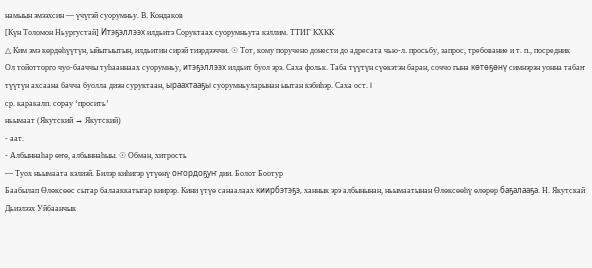намыын эмээхсин — үчүгэй суорумньу. В. Кондаков
[Күн Толомон Ньургустай] Итэҕэллээх илдьитэ Соруктаах суорумньута кэллим. ТТИГ КХКК
△ Ким эмэ көрдөһүүтүн, ыйытыытын, илдьитин сирэй тиэрдээччи. ☉ Тот, кому поручено донести до адресата чью-л. просьбу, запрос, требование и т. п., посредник
Ол тойотторго чуо-бааччы туһааннаах суорумньу, итэҕэллээх илдьит буол эрэ. Саха фольк. Таба түүтүн сүөкэтэн баран, соччо гына көтөҕөнү симнэрэн уонна табаҥ түүтүн ахсаана бачча буолла диэн суруктаан, ыраахтааҕы суорумньуларынан ыытан кэбиһэр. Саха ост. I
ср. каракалп. сорау ‘просить’
ньымаат (Якутский → Якутский)
- аат.
- Албыннаһар өҥө, албыннаһыы. ☉ Обман, хитрость
— Туох ньымаата кэлиэй. Билэр киһигэр үтүөнү оҥордоҕуҥ дии. Болот Боотур
Баабылап Өлөксөөс сытар балааккатыгар киирэр. Кини үтүө санаалаах киирбэтэҕэ, ханнык эрэ албынынан, ньымаатынан Өлөксөөһү өлөрөр баҕалааҕа. Н. Якутскай
Дьиэлээх Уйбаанчык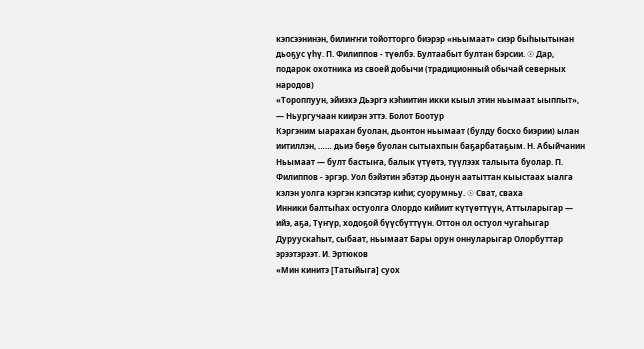кэпсээнинэн, билиҥҥи тойотторго биэрэр «ньымаат» сиэр быһыытынан дьоҕус үһү. П. Филиппов - түөлбэ. Бултаабыт бултан бэрсии. ☉ Дар, подарок охотника из своей добычи (традиционный обычай северных народов)
«Тороппуун, эйиэхэ Дьэргэ кэһиитин икки кыыл этин ньымаат ыыппыт», — Ньургучаан киирэн эттэ. Болот Боотур
Кэргэним ыарахан буолан, дьонтон ньымаат (булду босхо биэрии) ылан иитиллэн, …… дьиэ бөҕө буолан сытыахпын баҕарбатаҕым. Н. Абыйчанин
Ньымаат — булт бастыҥа, балык үтүөтэ, түүлээх талыыта буолар. П. Филиппов - эргэр. Уол бэйэтин эбэтэр дьонун аатыттан кыыстаах ыалга кэлэн уолга кэргэн кэпсэтэр киһи; суорумньу. ☉ Сват, сваха
Инники балтыһах остуолга Олордо кийиит күтүөттүүн, Аттыларыгар — ийэ, аҕа, Түҥүр, ходоҕой бүүсбүттүүн. Оттон ол остуол чугаһыгар Дуруускаһыт, сыбаат, ньымаат Бары орун оннуларыгар Олорбуттар эрээтэрээт. И. Эртюков
«Мин кинитэ [Татыйыга] суох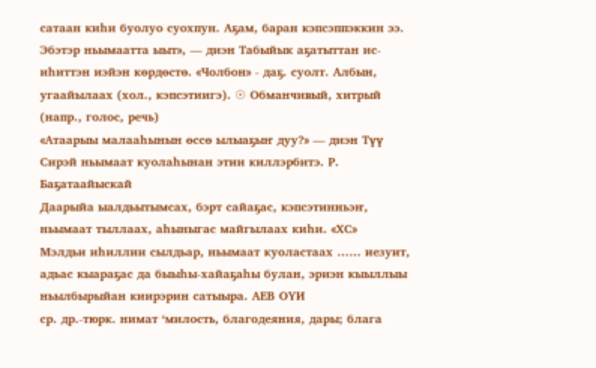сатаан киһи буолуо суохпун. Аҕам, баран кэпсэппэккин ээ. Эбэтэр ньымаатта ыыт», — диэн Табыйык аҕатыттан ис-иһиттэн иэйэн көрдөстө. «Чолбон» - даҕ. суолт. Албын, угаайылаах (хол., кэпсэтиигэ). ☉ Обманчивый, хитрый (напр., голос, речь)
«Атаарыы малааһынын өссө ылыаҕыҥ дуу?» — диэн Түү Сирэй ньымаат куолаһынан этии киллэрбитэ. Р. Баҕатаайыскай
Даарыйа ыалдьытымсах, бэрт сайаҕас, кэпсэтинньэҥ, ньымаат тыллаах, аһыныгас майгылаах киһи. «ХС»
Мэлдьи иһиллии сылдьар, ньымаат куоластаах …… иезуит, адьас кыараҕас да быыһы-хайаҕаһы булан, эриэн кыыллыы ньылбырыйан киирэрин сатыыра. АЕВ ОҮИ
ср. др.-тюрк. нимат ‘милость, благодеяния, дары; блага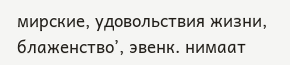мирские, удовольствия жизни, блаженство’, эвенк. нимаат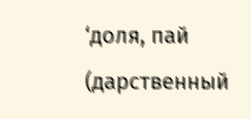‘доля, пай (дарственный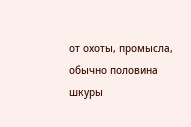от охоты, промысла, обычно половина шкуры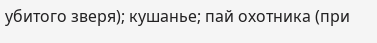убитого зверя); кушанье; пай охотника (при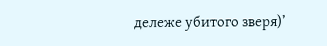дележе убитого зверя)’